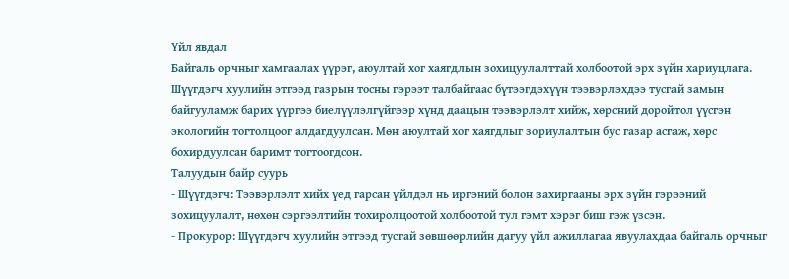Үйл явдал
Байгаль орчныг хамгаалах үүрэг, аюултай хог хаягдлын зохицуулалттай холбоотой эрх зүйн хариуцлага. Шүүгдэгч хуулийн этгээд газрын тосны гэрээт талбайгаас бүтээгдэхүүн тээвэрлэхдээ тусгай замын байгууламж барих үүргээ биелүүлэлгүйгээр хүнд даацын тээвэрлэлт хийж, хөрсний доройтол үүсгэн экологийн тогтолцоог алдагдуулсан. Мөн аюултай хог хаягдлыг зориулалтын бус газар асгаж, хөрс бохирдуулсан баримт тогтоогдсон.
Талуудын байр суурь
- Шүүгдэгч: Тээвэрлэлт хийх үед гарсан үйлдэл нь иргэний болон захиргааны эрх зүйн гэрээний зохицуулалт, нөхөн сэргээлтийн тохиролцоотой холбоотой тул гэмт хэрэг биш гэж үзсэн.
- Прокурор: Шүүгдэгч хуулийн этгээд тусгай зөвшөөрлийн дагуу үйл ажиллагаа явуулахдаа байгаль орчныг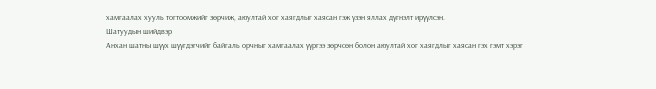хамгаалах хууль тогтоомжийг зөрчиж, аюултай хог хаягдлыг хаясан гэж үзэн яллах дүгнэлт ирүүлсэн.
Шатуудын шийдвэр
Анхан шатны шүүх шүүгдэгчийг байгаль орчныг хамгаалах үүргээ зөрчсөн болон аюултай хог хаягдлыг хаясан гэх гэмт хэрэг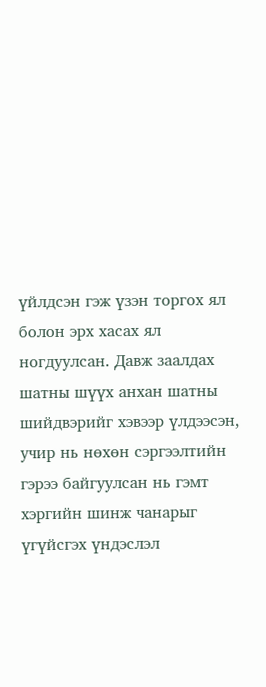үйлдсэн гэж үзэн торгох ял болон эрх хасах ял ногдуулсан. Давж заалдах шатны шүүх анхан шатны шийдвэрийг хэвээр үлдээсэн, учир нь нөхөн сэргээлтийн гэрээ байгуулсан нь гэмт хэргийн шинж чанарыг үгүйсгэх үндэслэл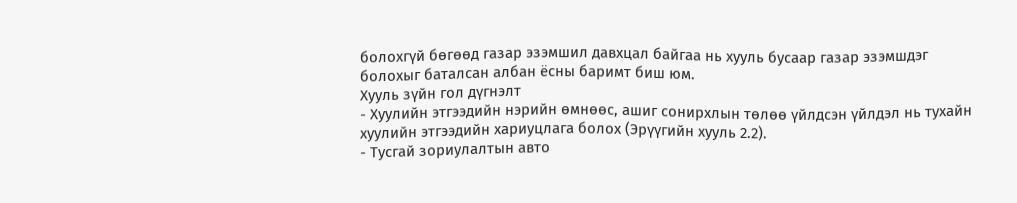болохгүй бөгөөд газар эзэмшил давхцал байгаа нь хууль бусаар газар эзэмшдэг болохыг баталсан албан ёсны баримт биш юм.
Хууль зүйн гол дүгнэлт
- Хуулийн этгээдийн нэрийн өмнөөс, ашиг сонирхлын төлөө үйлдсэн үйлдэл нь тухайн хуулийн этгээдийн хариуцлага болох (Эрүүгийн хууль 2.2).
- Тусгай зориулалтын авто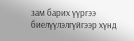зам барих үүргээ биелүүлэлгүйгээр хүнд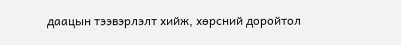даацын тээвэрлэлт хийж, хөрсний доройтол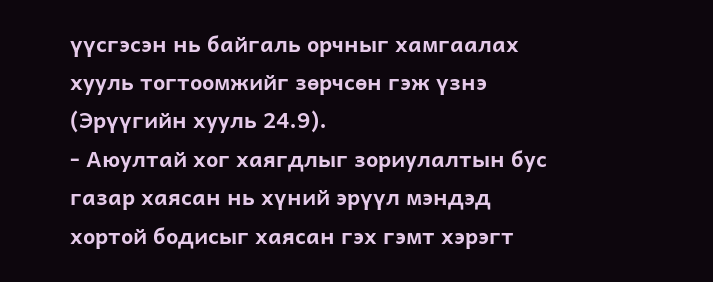үүсгэсэн нь байгаль орчныг хамгаалах хууль тогтоомжийг зөрчсөн гэж үзнэ (Эрүүгийн хууль 24.9).
- Аюултай хог хаягдлыг зориулалтын бус газар хаясан нь хүний эрүүл мэндэд хортой бодисыг хаясан гэх гэмт хэрэгт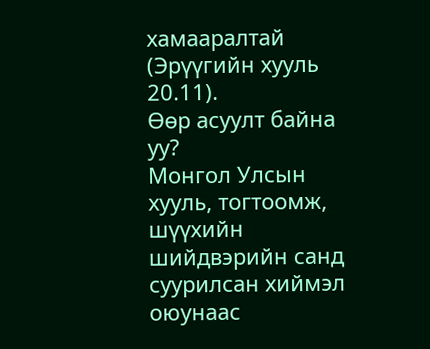хамааралтай (Эрүүгийн хууль 20.11).
Өөр асуулт байна уу?
Монгол Улсын хууль, тогтоомж, шүүхийн шийдвэрийн санд суурилсан хиймэл оюунаас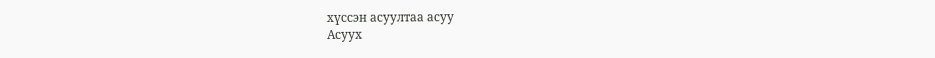хүссэн асуултаа асуу
Асуух